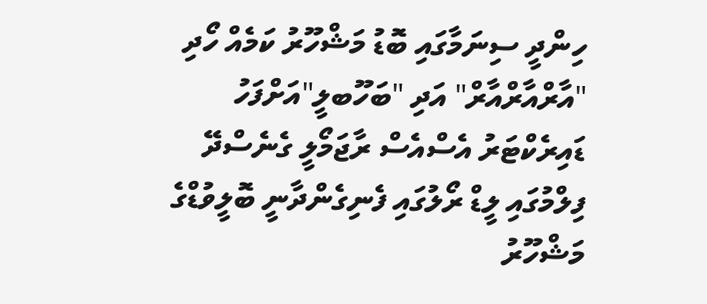ހިންދީ ސިނަމާގައި ބޮޑު މަޝްހޫރު ކަމެއް ހޯދި "އާރްއާރްއާރް" އަދި "ބަހޫބލީ"އަށްފަހު ޑައިރެކްޓަރު އެސްއެސް ރާޖަމޯލީ ގެނެސްދޭ ފިލްމުގައި ލީޑް ރޯލުގައި ފެނިގެންދާނީ ބޮލީވުޑްގެ މަޝްހޫރު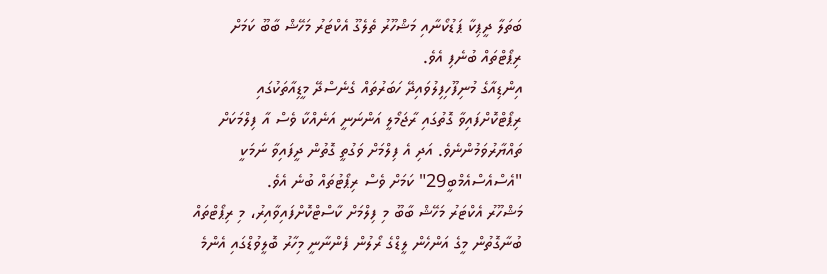ބަތަލާ ދީޕިކާ ޕަޑުކޯނާއި މަޝްހޫރު ތެލެގޫ އެކްޓަރު މަހޭޝް ބާބޫ ކަމަށް ރިޕޯޓްތައް ބުނެފި އެވެ.
އިންޑިއާގެ މުނިފޫހިފިލުވައިދޭ ހަބަރުތައް ގެނެސްދޭ މީޑިއާތަކުގައި ރިޕޯޓްކޮށްފައިވާ ގޮތުގައި ރާޖަމޯލީ އަންނަނީ އަނެއްކާ ވެސް އާ ފިލްމަކަށް ތައްޔާރުވަމުންނެވެ. އަދި އެ ފިލްމަށް ވަގުތީ ގޮތުން ދީފައިވާ ނަމަކީ "އެސްއެސްއެމްބީ29" ކަމަށް ވެސް ރިޕޯޓުތައް ބުނެ އެވެ.
މަޝްހޫރު އެކްޓަރު މަހޭޝް ބާބޫ މި ފިލްމަށް ކާސްޓްކޮށްފައިވާއިރު، މި ރިޕޯޓްތައް ބުނާގޮތުން މީގެ އަންހެން ލީޑްގެ ރޯލުން ފެންނާނީ މިހާރު ބޮލީވުޑްގައި އެންމެ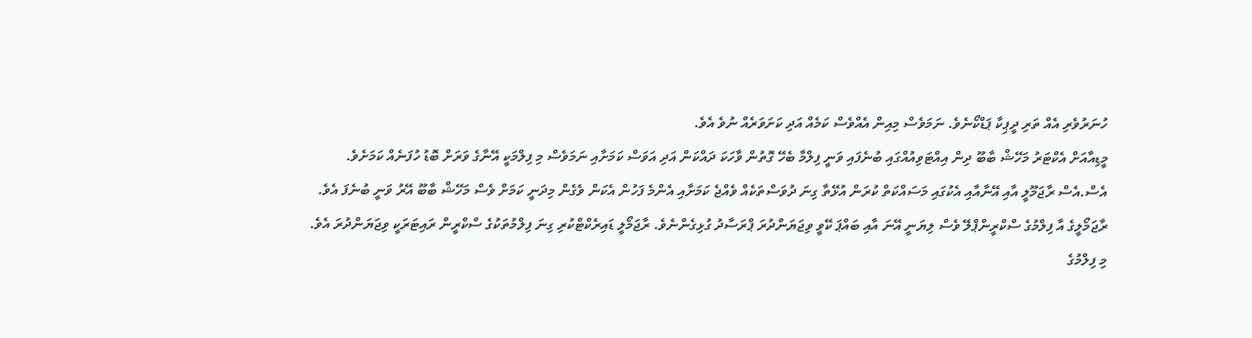ހުނަރުވެރި އެއް ތަރި ދީޕިކާ ޕަޑްކޯނެވެ. ނަމަވެސް މިއިން އެއްވެސް ކަމެއް އަދި ކަށަވަރެއް ނުވެ އެވެ.
މީޑިއާއަށް އެކްޓަރު މަހޭޝް ބާބޫ ދިން އިއްޓަވިއުއްގައި ބުނެފައި ވަނީ ފިލްމާ ބެހޭ ގޮތުން ވާހަކަ ދައްކަން އަދި އަވަސް ކަމަށާއި ނަމަވެސް މި ފިލްމަކީ އޭނާގެ ވަރަށް ބޮޑު ހުފަނެއް ކަމަށެވެ.
އެސް.އެސް ރާޖަމޫލީ އާއި އޭނާއާއި އެކުގައި މަސައްކަތް ކުރަން އުޅޭތާ ގިނަ ދުވަސްތަކެއް ވެއްޖެ ކަމަށާއި އެންމެ ފަހުން އެކަން ވެގެން މިދަނީ ކަމަށް ވެސް މަހޭޝް ބާބޫ އޭރު ވަނީ ބުނެފަ އެވެ.
ރާޖަމޯލީގެ އާ ފިލްމުގެ ސްކްރީންޕްލޭ ވެސް ލިޔަނީ އޭނަ އާއި ބައްޕަ ކޭވީ ވިޖަޔަންދުރަ ޕްރަސާދު ގުޅިގެންނެވެ. ރާޖަމޯލީ ޑައިރެކްޓްކުރި ގިނަ ފިލްމުތަކުގެ ސްކްރީން ރައިޓަރަކީ ވިޖަޔަންދުރަ އެވެ.
މި ފިލްމުގެ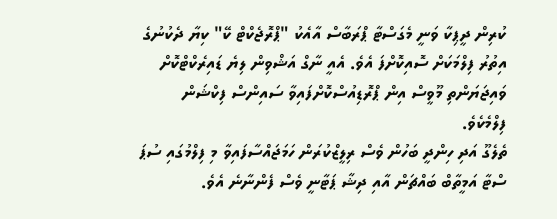ކުރިން ދީޕިކާ ވަނީ މެގަސްޓާ ޕްރަބާސް އާއެކު "ޕްރޮޖެކްޓް ކޭ" ކިޔާ ދެކުނުގެ އިތުރު ފިލްމަކަށް ސޮއިކޮށްފަ އެވެ. އެއީ ނާގް އަޝްވިން ލިޔެ ޑައިރެކްޓްކޮށް ވައިޖަޔަންތި މޫވީސް އިން ޕްރޮޑިއުސްކޮށްފައިވާ ސައިންސް ފިކްޝަން ފިލްމެކެވެ.
ތެލެގޫ އަދި ހިންދީ ބަހުން ވެސް ރިލީޒްކުރަން ހަމަޖައްސާފައިވާ މި ފިލްމުގައި ސުޕަ ސްޓާ އަމީތާބް ބައްޗަން އާއި ދިޝާ ޕަޓާނީ ވެސް ފެންނާނެ އެވެ.